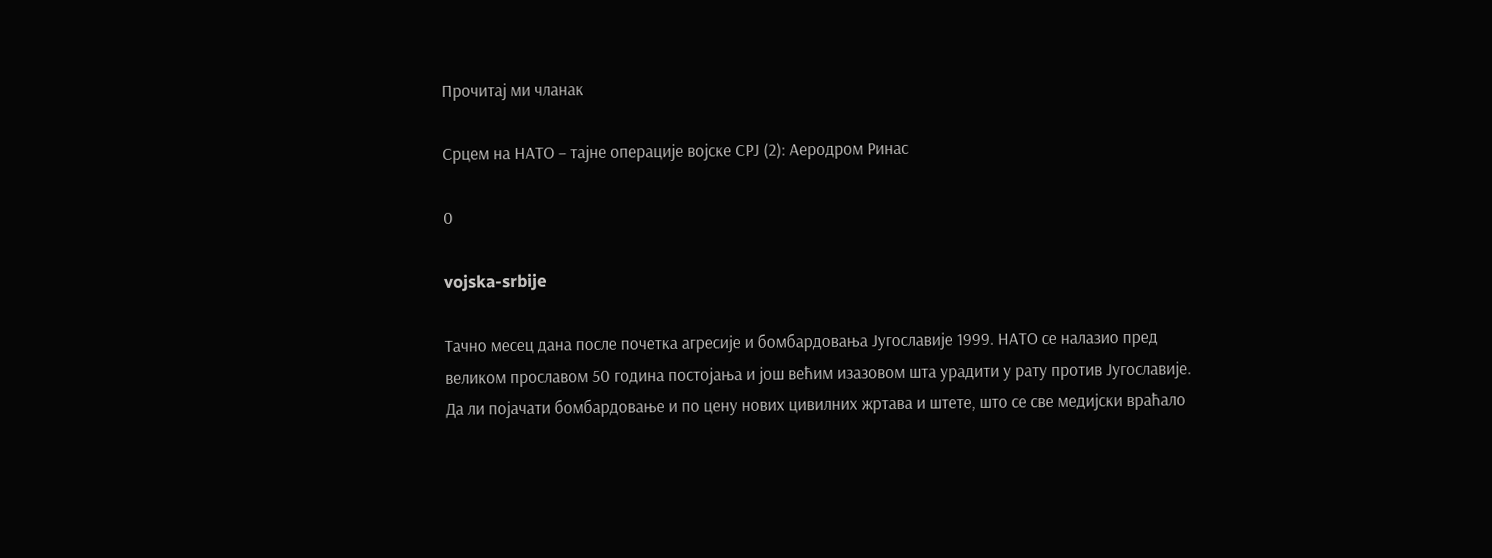Прочитај ми чланак

Срцем на НАТО – тајне операције војске СРЈ (2): Аеродром Ринас

0

vojska-srbije

Тачно месец дана после почетка агресије и бомбардовања Југославије 1999. НАТО се налазио пред великом прославом 50 година постојања и још већим изазовом шта урадити у рату против Југославије. Да ли појачати бомбардовање и по цену нових цивилних жртава и штете, што се све медијски враћало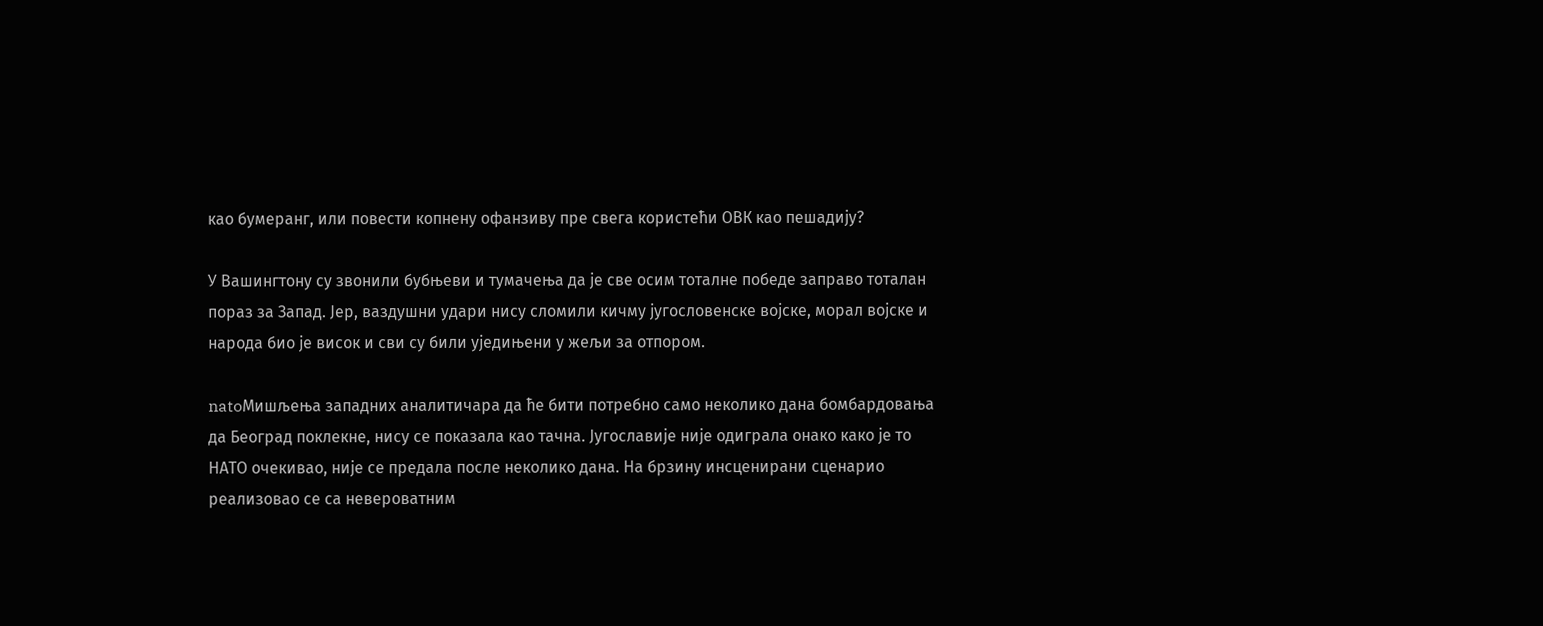као бумеранг, или повести копнену офанзиву пре свега користећи ОВК као пешадију?

У Вашингтону су звонили бубњеви и тумачења да је све осим тоталне победе заправо тоталан пораз за Запад. Јер, ваздушни удари нису сломили кичму југословенске војске, морал војске и народа био је висок и сви су били уједињени у жељи за отпором.

natoМишљења западних аналитичара да ће бити потребно само неколико дана бомбардовања да Београд поклекне, нису се показала као тачна. Југославије није одиграла онако како је то НАТО очекивао, није се предала после неколико дана. На брзину инсценирани сценарио реализовао се са невероватним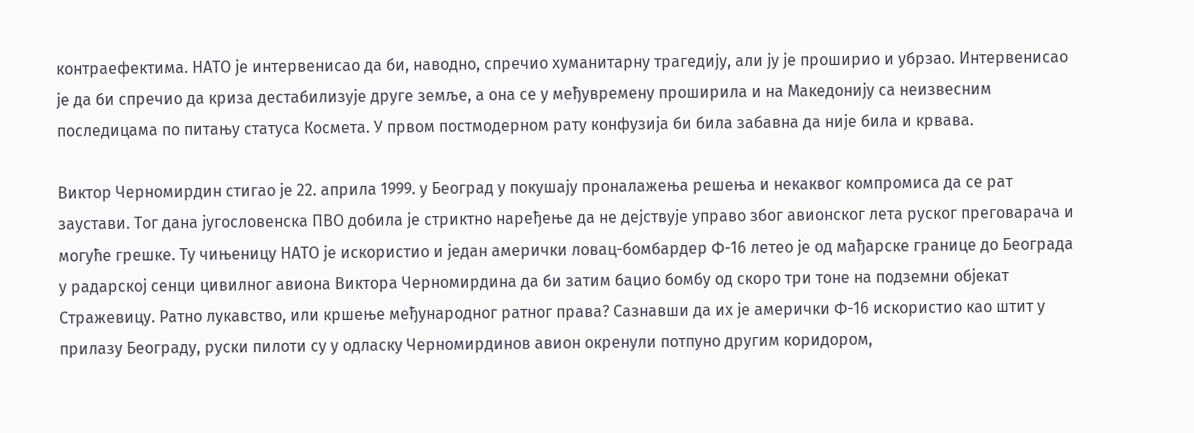контраефектима. НАТО је интервенисао да би, наводно, спречио хуманитарну трагедију, али ју је проширио и убрзао. Интервенисао је да би спречио да криза дестабилизује друге земље, а она се у међувремену проширила и на Македонију са неизвесним последицама по питању статуса Космета. У првом постмодерном рату конфузија би била забавна да није била и крвава.

Виктор Черномирдин стигао је 22. априла 1999. у Београд у покушају проналажења решења и некаквог компромиса да се рат заустави. Тог дана југословенска ПВО добила је стриктно наређење да не дејствује управо због авионског лета руског преговарача и могуће грешке. Ту чињеницу НАТО је искористио и један амерички ловац-бомбардер Ф-16 летео је од мађарске границе до Београда у радарској сенци цивилног авиона Виктора Черномирдина да би затим бацио бомбу од скоро три тоне на подземни објекат Стражевицу. Ратно лукавство, или кршење међународног ратног права? Сазнавши да их је амерички Ф-16 искористио као штит у прилазу Београду, руски пилоти су у одласку Черномирдинов авион окренули потпуно другим коридором,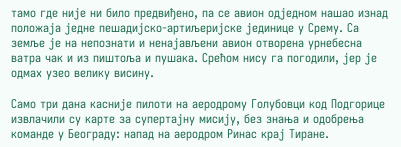тамо где није ни било предвиђено, па се авион одједном нашао изнад положаја једне пешадијско-артиљеријске јединице у Срему. Са земље је на непознати и ненајављени авион отворена урнебесна ватра чак и из пиштоља и пушака. Срећом нису га погодили, јер је одмах узео велику висину.

Само три дана касније пилоти на аеродрому Голубовци код Подгорице извлачили су карте за супертајну мисију, без знања и одобрења команде у Београду: напад на аеродром Ринас крај Тиране.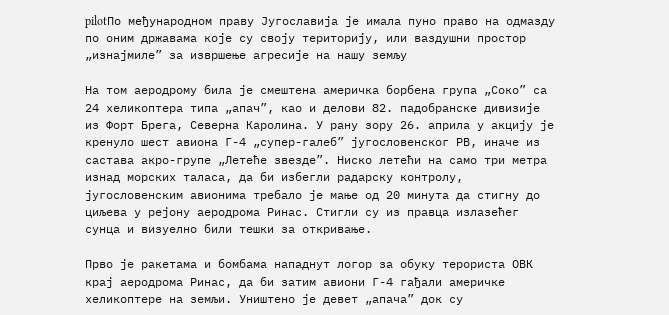pilotПо међународном праву Југославија је имала пуно право на одмазду по оним државама које су своју територију, или ваздушни простор „изнајмиле” за извршење агресије на нашу земљу

На том аеродрому била је смештена америчка борбена група „Соко” са 24 хеликоптера типа „апач”, као и делови 82. падобранске дивизије из Форт Брега, Северна Каролина. У рану зору 26. априла у акцију је кренуло шест авиона Г-4 „супер-галеб” југословенског РВ, иначе из састава акро-групе „Летеће звезде”. Ниско летећи на само три метра изнад морских таласа, да би избегли радарску контролу, југословенским авионима требало је мање од 20 минута да стигну до циљева у рејону аеродрома Ринас. Стигли су из правца излазећег сунца и визуелно били тешки за откривање.

Прво је ракетама и бомбама нападнут логор за обуку терориста ОВК крај аеродрома Ринас, да би затим авиони Г-4 гађали америчке хеликоптере на земљи. Уништено је девет „апача” док су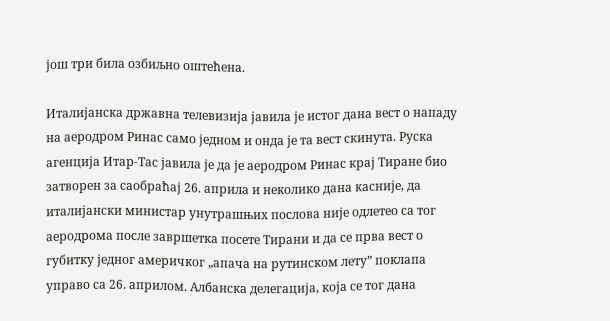још три била озбиљно оштећена.

Италијанска државна телевизија јавила је истог дана вест о нападу на аеродром Ринас само једном и онда је та вест скинута. Руска агенција Итар-Тас јавила је да је аеродром Ринас крај Тиране био затворен за саобраћај 26. априла и неколико дана касније, да италијански министар унутрашњих послова није одлетео са тог аеродрома после завршетка посете Тирани и да се прва вест о губитку једног америчког „апача на рутинском лету” поклапа управо са 26. априлом. Албанска делегација, која се тог дана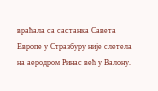враћала са састанка Савета Европе у Стразбуру није слетела на аеродром Ринас већ у Валону.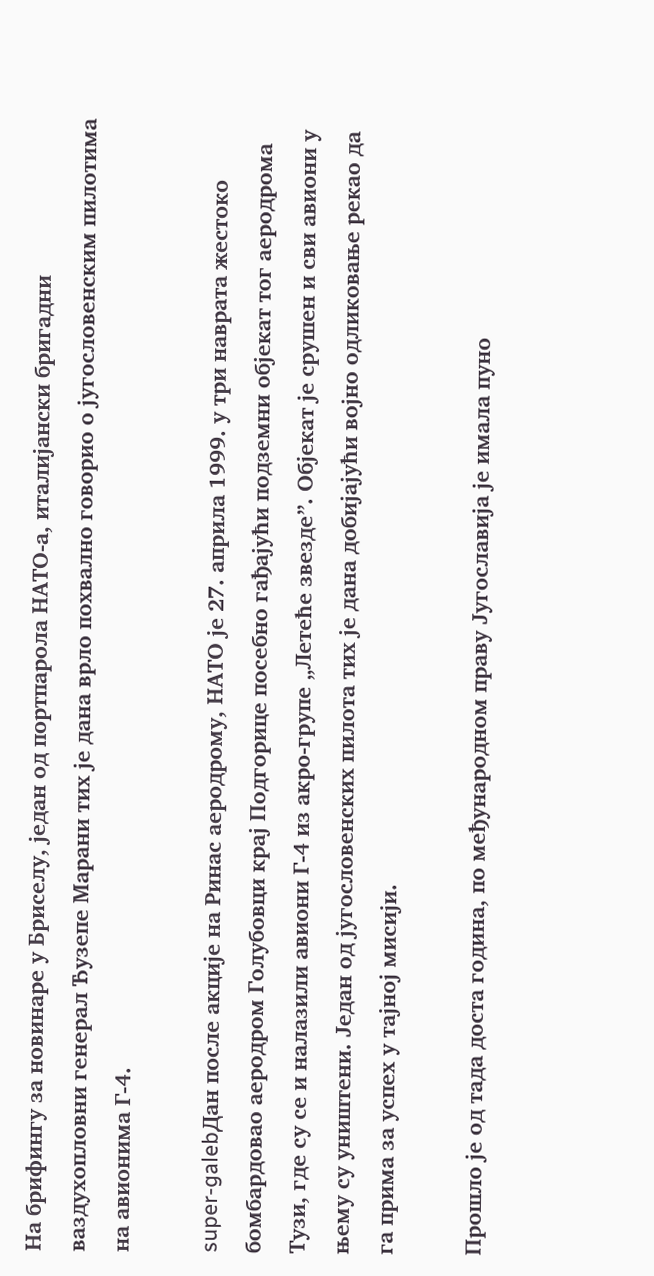На брифингу за новинаре у Бриселу, један од портпарола НАТО-а, италијански бригадни ваздухопловни генерал Ђузепе Марани тих је дана врло похвално говорио о југословенским пилотима на авионима Г-4.

super-galebДан после акције на Ринас аеродрому, НАТО је 27. априла 1999. у три наврата жестоко бомбардовао аеродром Голубовци крај Подгорице посебно гађајући подземни објекат тог аеродрома Тузи, где су се и налазили авиони Г-4 из акро-групе „Летеће звезде”. Објекат је срушен и сви авиони у њему су уништени. Један од југословенских пилота тих је дана добијајући војно одликовање рекао да га прима за успех у тајној мисији.

Прошло је од тада доста година, по међународном праву Југославија је имала пуно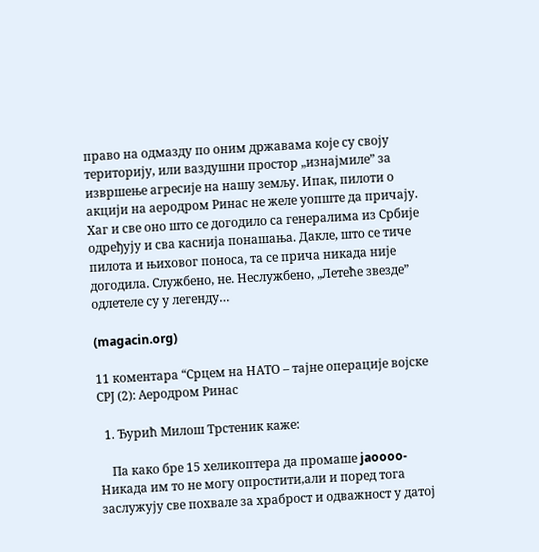право на одмазду по оним државама које су своју територију, или ваздушни простор „изнајмиле” за извршење агресије на нашу земљу. Ипак, пилоти о акцији на аеродром Ринас не желе уопште да причају. Xаг и све оно што се догодило са генералима из Србије одређују и сва каснија понашања. Дакле, што се тиче пилота и њиховог поноса, та се прича никада није догодила. Службено, не. Неслужбено, „Летеће звезде” одлетеле су у легенду…

(magacin.org)

11 коментара “Срцем на НАТО – тајне операције војске СРЈ (2): Аеродром Ринас

  1. Ђурић Милош Трстеник каже:

    Па како бре 15 хеликоптера да промаше jaoooo-Никада им то не могу опростити,али и поред тога заслужују све похвале за храброст и одважност у датој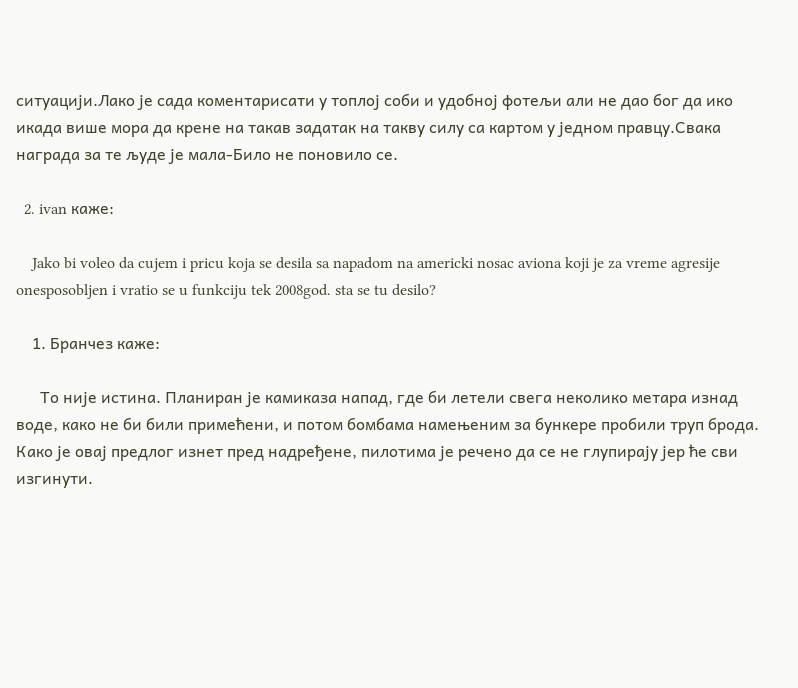ситуацији.Лако је сада коментарисати у топлој соби и удобној фотељи али не дао бог да ико икада више мора да крене на такав задатак на такву силу са картом у једном правцу.Свака награда за те људе је мала-Било не поновило се.

  2. ivan каже:

    Jako bi voleo da cujem i pricu koja se desila sa napadom na americki nosac aviona koji je za vreme agresije onesposobljen i vratio se u funkciju tek 2008god. sta se tu desilo?

    1. Бранчез каже:

      То није истина. Планиран је камиказа напад, где би летели свега неколико метара изнад воде, како не би били примећени, и потом бомбама намењеним за бункере пробили труп брода. Како је овај предлог изнет пред надређене, пилотима је речено да се не глупирају јер ће сви изгинути.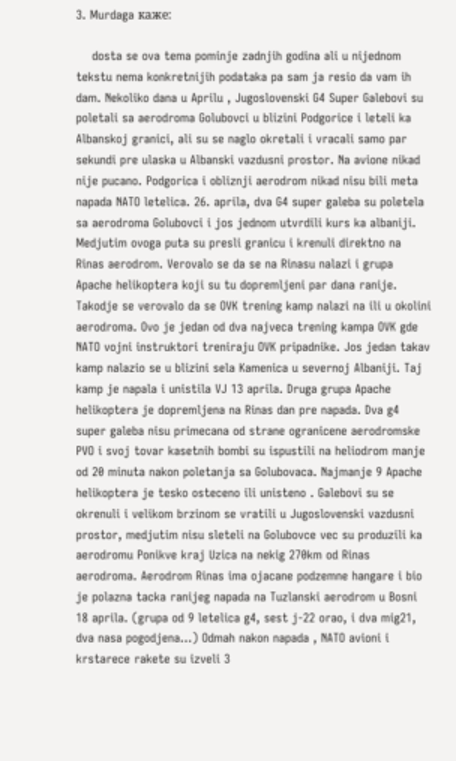3. Murdaga каже:

    dosta se ova tema pominje zadnjih godina ali u nijednom tekstu nema konkretnijih podataka pa sam ja resio da vam ih dam. Nekoliko dana u Aprilu , Jugoslovenski G4 Super Galebovi su poletali sa aerodroma Golubovci u blizini Podgorice i leteli ka Albanskoj granici, ali su se naglo okretali i vracali samo par sekundi pre ulaska u Albanski vazdusni prostor. Na avione nikad nije pucano. Podgorica i obliznji aerodrom nikad nisu bili meta napada NATO letelica. 26. aprila, dva G4 super galeba su poletela sa aerodroma Golubovci i jos jednom utvrdili kurs ka albaniji. Medjutim ovoga puta su presli granicu i krenuli direktno na Rinas aerodrom. Verovalo se da se na Rinasu nalazi i grupa Apache helikoptera koji su tu dopremljeni par dana ranije. Takodje se verovalo da se OVK trening kamp nalazi na ili u okolini aerodroma. Ovo je jedan od dva najveca trening kampa OVK gde NATO vojni instruktori treniraju OVK pripadnike. Jos jedan takav kamp nalazio se u blizini sela Kamenica u severnoj Albaniji. Taj kamp je napala i unistila VJ 13 aprila. Druga grupa Apache helikoptera je dopremljena na Rinas dan pre napada. Dva g4 super galeba nisu primecana od strane ogranicene aerodromske PVO i svoj tovar kasetnih bombi su ispustili na heliodrom manje od 20 minuta nakon poletanja sa Golubovaca. Najmanje 9 Apache helikoptera je tesko osteceno ili unisteno . Galebovi su se okrenuli i velikom brzinom se vratili u Jugoslovenski vazdusni prostor, medjutim nisu sleteli na Golubovce vec su produzili ka aerodromu Ponikve kraj Uzica na nekig 270km od Rinas aerodroma. Aerodrom Rinas ima ojacane podzemne hangare i bio je polazna tacka ranijeg napada na Tuzlanski aerodrom u Bosni 18 aprila. (grupa od 9 letelica g4, sest j-22 orao, i dva mig21, dva nasa pogodjena…) Odmah nakon napada , NATO avioni i krstarece rakete su izveli 3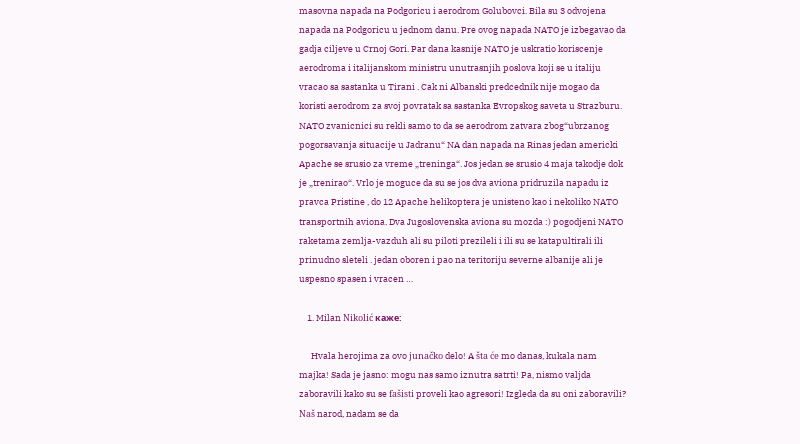masovna napada na Podgoricu i aerodrom Golubovci. Bila su 3 odvojena napada na Podgoricu u jednom danu. Pre ovog napada NATO je izbegavao da gadja ciljeve u Crnoj Gori. Par dana kasnije NATO je uskratio koriscenje aerodroma i italijanskom ministru unutrasnjih poslova koji se u italiju vracao sa sastanka u Tirani . Cak ni Albanski predcednik nije mogao da koristi aerodrom za svoj povratak sa sastanka Evropskog saveta u Strazburu. NATO zvanicnici su rekli samo to da se aerodrom zatvara zbog“ubrzanog pogorsavanja situacije u Jadranu“ NA dan napada na Rinas jedan americki Apache se srusio za vreme „treninga“. Jos jedan se srusio 4 maja takodje dok je „trenirao“. Vrlo je moguce da su se jos dva aviona pridruzila napadu iz pravca Pristine , do 12 Apache helikoptera je unisteno kao i nekoliko NATO transportnih aviona. Dva Jugoslovenska aviona su mozda :) pogodjeni NATO raketama zemlja-vazduh ali su piloti prezileli i ili su se katapultirali ili prinudno sleteli . jedan oboren i pao na teritoriju severne albanije ali je uspesno spasen i vracen …

    1. Milan Nikolić каже:

      Hvala herojima za ovo junačko delo! A šta će mo danas, kukala nam majka! Sada je jasno: mogu nas samo iznutra satrti! Pa, nismo valjda zaboravili kako su se fašisti proveli kao agresori! Izgleda da su oni zaboravili? Naš narod, nadam se da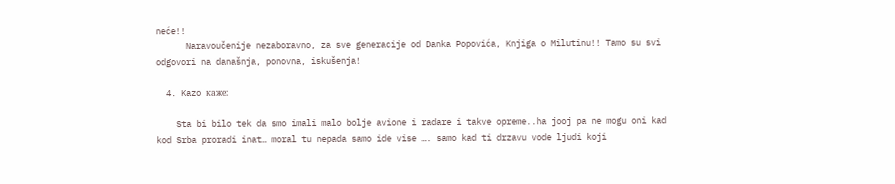neće!!
      Naravoučenije nezaboravno, za sve generacije od Danka Popovića, Knjiga o Milutinu!! Tamo su svi odgovori na današnja, ponovna, iskušenja!

  4. Kazo каже:

    Sta bi bilo tek da smo imali malo bolje avione i radare i takve opreme..ha jooj pa ne mogu oni kad kod Srba proradi inat… moral tu nepada samo ide vise …. samo kad ti drzavu vode ljudi koji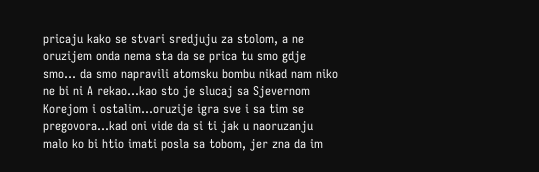pricaju kako se stvari sredjuju za stolom, a ne oruzijem onda nema sta da se prica tu smo gdje smo… da smo napravili atomsku bombu nikad nam niko ne bi ni A rekao…kao sto je slucaj sa Sjevernom Korejom i ostalim…oruzije igra sve i sa tim se pregovora…kad oni vide da si ti jak u naoruzanju malo ko bi htio imati posla sa tobom, jer zna da im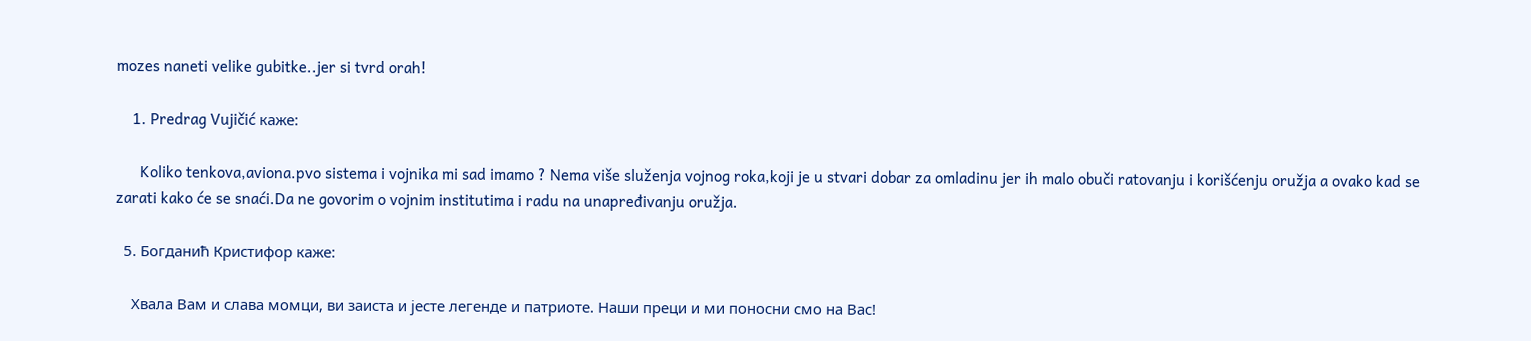mozes naneti velike gubitke..jer si tvrd orah!

    1. Predrag Vujičić каже:

      Koliko tenkova,aviona.pvo sistema i vojnika mi sad imamo ? Nema više služenja vojnog roka,koji je u stvari dobar za omladinu jer ih malo obuči ratovanju i korišćenju oružja a ovako kad se zarati kako će se snaći.Da ne govorim o vojnim institutima i radu na unapređivanju oružja.

  5. Богданић Кристифор каже:

    Хвала Вам и слава момци, ви заиста и јесте легенде и патриоте. Наши преци и ми поносни смо на Вас!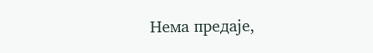Нема предаје,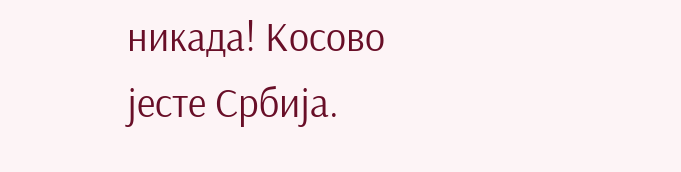никада! Косово јесте Србија.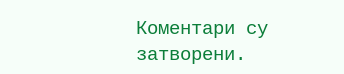Коментари су затворени.